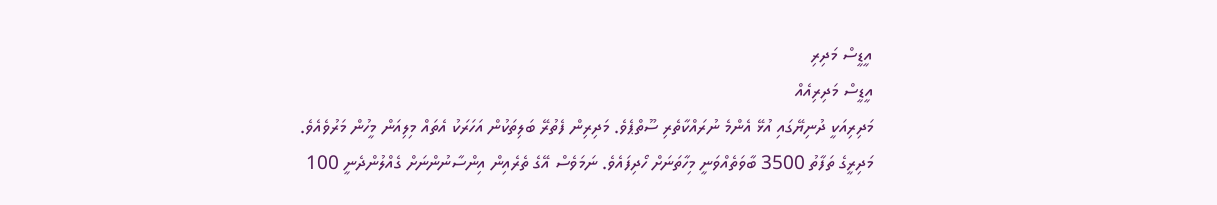އީޑީސް މަދިރި
އީޑީސް މަދިރިއެއް
މަދިރިއަކީ ދުނިޔޭގައި އުޅޭ އެންމެ ނުރައްކާތެރި ސޫތްޕެވެ. މަދިރިން ފެތުރޭ ބަލިތަކުން އަހަރަކު އެތައް މިލިއަން މީހުން މަރުވެއެވެ. މަދިރީގެ ތަފާތު 3500 ބާވަތެއްވަނީ މިހާތަނަށް ހޯދިފައެވެ. ނަމަވެސް އޭގެ ތެރެއިން އިންސާނުންނަށް ގެއްލުންދެނީ 100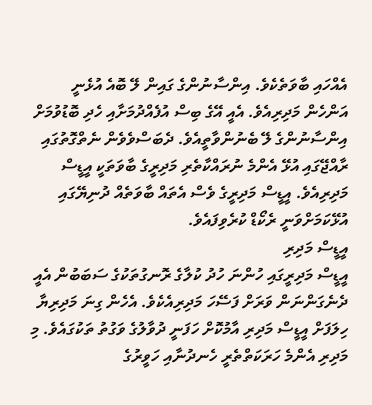އެއްހައި ބާވަތެކެވެ. އިންސާނުންގެ ގައިން ލޭ ބޮއެ އުޅެނީ އަންހެން މަދިރިއެވެ. އެއީ އޭގެ ބިސް އުފެއްދުމަށާއި ހެދި ބޮޑުވުމަށް އިންސާނުންގެ ލޭ ބެނުންވާތީއެވެ. ދެބަސްވެވެން ނެތްގޮތުގައި ރާއްޖޭގައި އުޅޭ އެންމެ ނުރައްކާތެރި މަދިރީގެ ބާވަތަކީ އީޑީސް މަދިރިއެވެ. އީޑީސް މަދިރީގެ ވެސް އެތައް ބާވަތެއް ދުނިޔޭގައި އުޅޭކަމަށްވަނީ ރެކޯޑް ކުރެވިފައެވެ.
އީޑީސް މަދިރި
އީޑީސް މަދިރީގައި ހުންނަ ހުދު ކުލާގެ ރޮނގުތަކުގެ ސަބަބުން އެއީ ދެނެގަންނަން ވަރަށް ފަސޭހަ މަދިރިއެކެވެ. އެހެން ގިނަ މަދިރިޔާ ހިލަފަށް އީޑީސް މަދިރި އާމުކޮށް ހަފަނީ ދުވާލުގެ ވަގުތު ތަކުގައެވެ. މި މަދިރި އެންމެ ހަރަކަތްތެރީ ހެނދުނާއި ހަވީރުގެ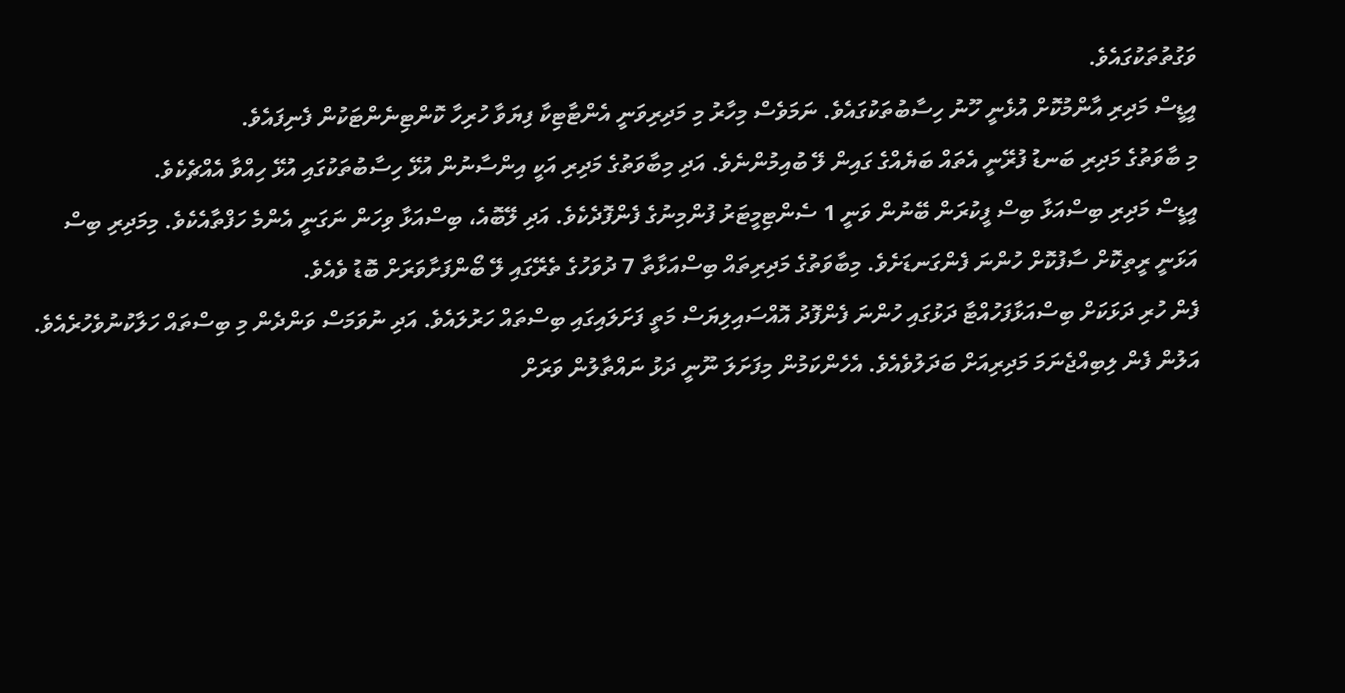ވަގުތުތަކުގައެވެ.
އީޑީސް މަދިރި އާންމުކޮށް އުޅެނީ ހޫނު ހިސާބުތަކުގައެވެ. ނަމަވެސް މިހާރު މި މަދިރިވަނީ އެންޓާޓިކާ ފިޔަވާ ހުރިހާ ކޮންޓިނެންޓަކުން ފެނިފައެވެ.
މި ބާވަތުގެ މަދިރި ބަނޑު ފުރޭނީ އެތައް ބަޔެއްގެ ގައިން ލޭ ބުއިމުންނެވެ. އަދި މިބާވަތުގެ މަދިރި އަކީ އިންސާނުން އުޅޭ ހިސާބުތަކުގައި އުޅޭ ހިއްވާ އެއްޗެކެވެ.
އީޑީސް މަދިރި ބިސްއަޅާ ބިސް ފީކުރަން ބޭނުން ވަނީ 1 ސެންޓިމީޓަރު ފުންމިނުގެ ފެންފޮދެކެވެ. އަދި ލޭބޮއެ، ބިސްއަޅާ ވިހަން ނަގަނީ އެންމެ ހަފްތާއެކެވެ. މިމަދިރި ބިސް އަޅަނީ ރީތިކޮށް ސާފުކޮށް ހުންނަ ފެންގަނޑަށެވެ. މިބާވަތުގެ މަދިރިތައް ބިސްއަޅާތާ 7 ދުވަހުގެ ތެރޭގައި ލޭ ބޯންފަށާވަރަށް ބޮޑު ވެއެވެ.
ފެން ހުރި ދަޅަކަށް ބިސްއަޅާފަހުއްޓާ ދަޅުގައި ހުންނަ ފެންފޮދު އޮއްސައިލިޔަސް މަތީ ފަށަލައިގައި ބިސްތައް ހަރުލައެވެ. އަދި ނުވަމަސް ވަންދެން މި ބިސްތައް ހަލާކުނުވެހުރެއެވެ. އަލުން ފެން ލިބިއްޖެނަމަ މަދިރިއަށް ބަދަލުވެއެވެ. އެހެންކަމުން މިފަށަލަ ނޫނީ ދަޅު ނައްތާލުން ވަރަށް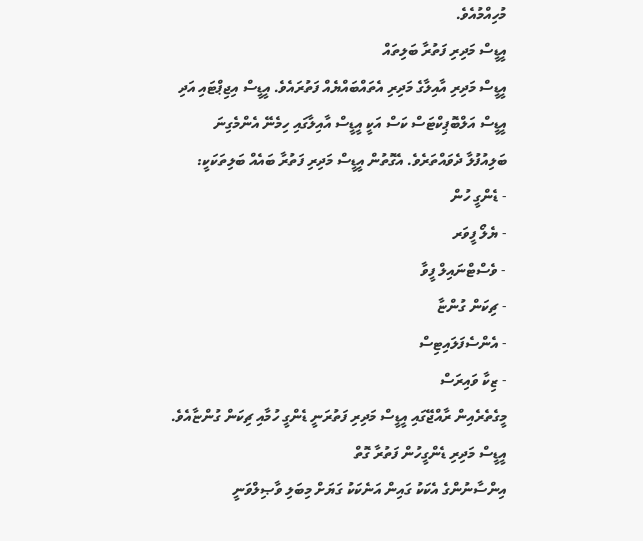މުހިއްމުއެވެ.
އީޑީސް މަދިރި ފަތުރާ ބަލިތައް
އީޑީސް މަދިރި އާއިލާގެ މަދިރި އެތައްބައްޔެއް ފަތުރައެވެ. އީޑީސް އިޖިޕްޓައި އަދި އީޑީސް އަލްބޮޕިކްޓަސް ކަސް އަކީ އީޑީސް އާއިލާގައި ހިމެނޭ އެންމެގިނަ ބަލިއުފުލާ ދެވައްތަރެވެ. އެގޮތުން އީޑީސް މަދިރި ފަތުރާ ބައެއް ބަލިތަކަކީ:
- ޑެންގީ ހުން
- ޔެލޯ ފީވަރ
- ވެސްޓްނައިލް ފީވާ
- ޗިކަން ގުންޏާ
- އެންސެފަލައިޓިސް
- ޒިކާ ވައިރަސް
މީގެތެރެއިން ރާއްޖޭގައި އީޑީސް މަދިރި ފަތުރަނީ ޑެންގީ ހުމާއި ޗިކަން ގުންޏާއެވެ.
އީޑީސް މަދިރި ޑެންގީހުން ފަތުރާ ގޮތް
އިންސާނުންގެ އެކަކު ގައިން އަނެކަކު ގަޔަށް މިބަލި ވާޞިލްވަނީ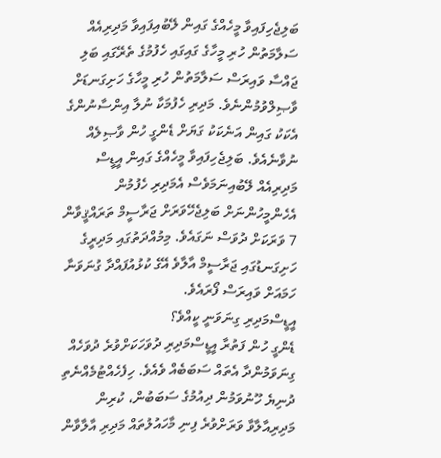ބަލިޖެހިފައިވާ މީހެއްގެ ގައިން ލޭބުއިފައިވާ މަދިރިއެއް ސަލާމަތުން ހުރި މީހާގެ ގައިގައި ހެފުމުގެ ތެރޭގައި ބަލި ޖައްސާ ވައިރަސް ސަލާމަތުން ހުރި މީހާގެ ހަށިގަނޑަށް ވާޞިލްވުމުންނެވެ. މަދިރި ހެފުމަކާ ނުލާ އިންސާނުންގެ އެކަކު ގައިން އަނެކަކު ގަޔަށް ޑެންގީ ހުން ވާޞިލެއް ނުވާނެއެވެ. ބަލިޖެހިފައިވާ މީހެއްގެ ގައިން އީޑީސް މަދިރިއެއް ލޭބުއިނަމަވެސް އެމަދިރި ހެފުމުން އެހެންމީހުންނަށް ބަލިޖެހޭވަރަށް ޖަރާސީމް ތަރައްޤީވާން 7 ވަރަކަށް ދުވަސް ނަގައެވެ. މިމުއްދަތުގައި މަދިރީގެ ހަށިގަނޑުގައި ޖަރާސީމް އާލާވެ އޭގެ ކުޅުއުފައްދާ ގުނަވަނާ ހަމައަށް ވައިރަސް ފޯރައެވެ.
އީޑީސްމަދިރި ގިނަވަނީ ކީއްވެ؟
ޑެންގީ ހުން ފަތުރާ އީޑީސްމަދިރި ދުވަހަކަށްވުރެ ދުވަހެއް ގިނަވަމުންދާ އެތައް ސަބަބެއް ވެއެވެ. ހިފެހެއްޓުމެއްނެތި ދުނިޔެ ހޫނުވަމުން ދިއުމުގެ ސަބަބުން، ކުރިން މަދިރިއާލާވާ ވަރަށްވުރެ ފިނި މާހައުލުތައް މަދިރި އާލާވާން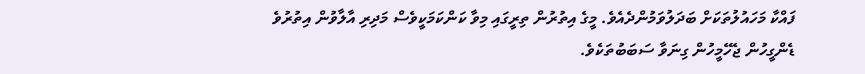ފައްކާ މަހައުލުތަކަށް ބަދަލުވަމުންދެއެވެ. މީގެ އިތުރުން ތިރީގައި މިވާ ކަންކަމަކީވެސް މަދިރި އާލާވުން އިތުރުވެ ޑެންގީހުން ޖެހޭމީހުން ގިނަވާ ސަބަބުތަކެވެ.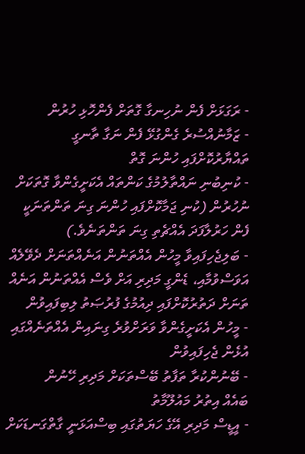- ރަގަޅަށް ފެން ނުހިނގާ ގޮތަށް ފެންހޮޅި ހުރުން
- ޒަމާނުއްސުރެ ގެންގުޅޭ ފެން ނަގާ ތާނގީ ތައްޔާރުކޮށްފައި ހުންނަ ގޮތް
- ކުނިބުނި ނައްތާލުމުގެ ކަންތައް އެކަށީގެންވާ ގޮތަކަށް ނުހުރުން (ކުނި ޖަމާކޮށްފައި ހުންނަ ގިނަ ތަންތަނަކީ ފެން ހަރުލާފަދަ އެއްޗެތި ގިނަ ތަންތަނެވެ.)
- ބަލިޖެހިފައިވާ މީހުން އެއްތަނުން އަނެއްތަނަށް ދެވޭލެއް އަވަސްވުމާއި، ޑެންގީ މަދިރި އަށް ވެސް އެއްތަނުން އަނެއް ތަނަށް ދަތުރުކޮށްފައި ދިއުމުގެ ފުރުޞަތު ލިބިފައިވުން
- މީހުން އެކަށީގެންވާ ވަރަށްވުރެ ގިނައިން އެއްތަނެއްގައި އުޅެން ޖެހިފައިވުން
- ބޭނުންކުރާ ތަފާތު ބޭސްތަކަށް މަދިރި ހޭނުން
ބައެއް އިތުރު މައުލޫމާތު
- އީޑީސް މަދިރި އޭގެ ހަޔަތުގައި ބިސްއަޅަނީ ގާތްގަނޑަކަށް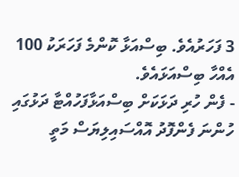3 ފަހަރުއެވެ. ބިސްއަޅާ ކޮންމެ ފަހަރަކު 100 އެއްހާ ބިސްއަޅައެވެ.
- ފެން ހުރި ދަޅަކަށް ބިސްއަޅާފަހުއްޓާ ދަޅުގައި ހުންނަ ފެންފޮދު އޮއްސައިލިޔަސް މަތީ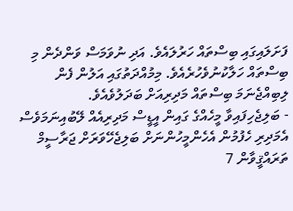ފަށަލައިގައި ބިސްތައް ހަރުލައެވެ. އަދި ނުވަމަސް ވަންދެން މި ބިސްތައް ހަލާކުނުވެހުރެއެވެ. މިމުއްދަތުގައި އަލުން ފެން ލިބިއްޖެނަމަ ބިސްތައް މަދިރިއަށް ބަދަލުވެއެވެ.
- ބަލިޖެހިފައިވާ މީހެއްގެ ގައިން އީޑީސް މަދިރިއެއް ލޭބުއިނަމަވެސް އެމަދިރި ހެފުމުން އެހެންމީހުންނަށް ބަލިޖެހޭވަރަށް ޖަރާސީމް ތަރައްޤީވާން 7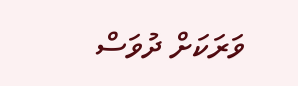ވަރަކަށް ދުވަސް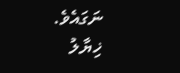ނަގައެވެ.
ޚިޔާލު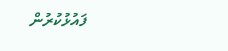ފައުޅުކުރުން